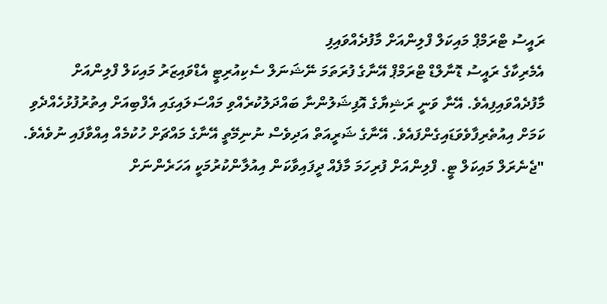ރައީސު ޓްރަމްޕް މައިކަލް ފްލިންއަށް މާފުދެއްވައިފި
އެމެރިކާގެ ރައީސު ޑޮނާލްޑް ޓްރަމްޕް އޭނާގެ ފުރަތަމަ ނޭޝަނަލް ސެކިއުރިޓީ އެޑްވައިޒަރު މައިކަލް ފްލިންއަށް މާފުދެއްވައިފިއެވެ. އޭނާ ވަނީ ރަޝިޔާގެ އޮފިޝަލުންނާ ބައްދަލުކުރެއްވި މައްސަލައިގައި އެފްބިއަށް އިތުރުފުޅުހެއްދެވި ކަމަށް އިއުތެރިފާވެވަޑައިގެންފައެވެ. އޭނާގެ ޝަރީއަތް އަދިވެސް ނުނިމޭތީ އޭނާގެ މައްޗަށް ހުކުމެއް އިއްވާފައި ނުވެއެވެ.
"ޖެނެރަލް މައިކަލް ޓީ. ފްލިންއަށް ފުރިހަމަ މާފެއް ދީފައިވާކަން އިއުލާންކުރުމަކީ އަހަރެންނަށް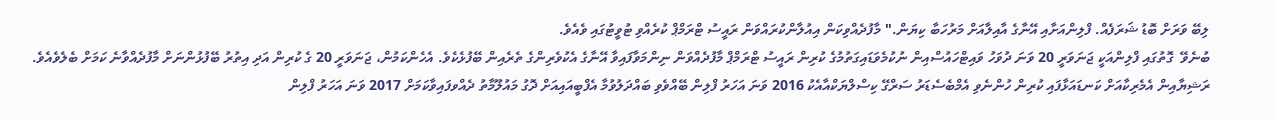ލިބޭ ވަރަށް ބޮޑު ޝަރަފެއް. ފްލިންއަށާއި އޭނާގެ އާއިލާއަށް މަރުހަބާ ކިޔަން." މާފުދެއްވިކަން އިއުލާންކުރައްވަން ރައީސު ޓްރަމްޕް ކުރެއްވި ޓުވީޓުގައި ވެއެވެ.
ބުނެވޭ  ގޮތުގައި ފްލިންއަކީ ޖަނަވަރީ 20 ވަނަ ދުވަހު ވައިޓްހައުސްއިން ނުކުމެވަޑައިގަތުމުގެ ކުރިން ރައީސު ޓްރަމްޕް މާފުދެއްވަން ނިންމަވާފައިވާ އޭނާގެ އެކުވެރިންގެ ތެރެއިން ބޭފުޅެކެވެ. އެހެންކަމުން، ޖަނަވަރީ 20 ގެ ކުރިން އަދި އިތުރު ބޭފުޅުންނަށް މާފުދެއްވާނެ ކަމަށް ބެލެވެއެވެ.
ރަޝިޔާއިން އެމެރިކާއަށް ކަނޑައަޅާފައި ކުރިން ހުންނެވި އެމްބެސެޑަރު ސަރްގޭ ކިސްލްޔަކްއާއެކު 2016 ވަނަ އަހަރު ފްލިން ބޭއްވެވި ބައްދަލުވުމާ އެފްބީއައިއަށް ދޮގު މައުލޫމާތު ދެއްވފައިވާކަމަށް 2017 ވަނަ އަހަރު ފްލިން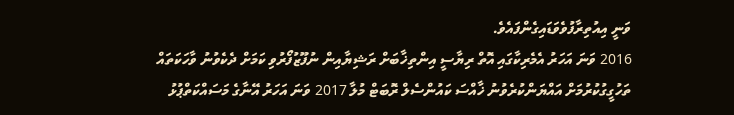ވަނީ އިއުތިރާފުވެވަޑައިގެންފައެވެ.
2016 ވަނަ އަހަރު އެމެރިކާގައި އޮތް ރިޔާސީ އިންތިޚާބަށް ރަޝިޔާއިން ނުފޫޒުފޯރުވި ކަމަށް ދެކެވުނު ވާހަކަތައް ތަހުގީގުކުރުމަށް އައްޔަންކުރެވުނު ޚާއްސަ ކައުންސެލް ރޮބަޓް މުލާ 2017 ވަނަ އަހަރު އޭނާގެ މަސައްކަތްޕުޅު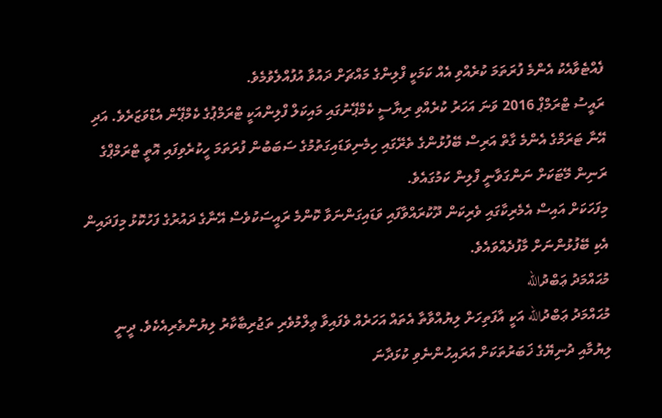ފެއްޓެވާއެކު އެންމެ ފުރަތަމަ ކުރެއްވި އެއް ކަމަކީ ފްލިންގެ މައްޗަށް ދައުވާ އުފުއްލެވުމެވެ.
ރައީސު ޓްރަމްޕް 2016 ވަނަ އަހަރު ކުރެއްވި ރިޔާސީ ކެމްޕޭނުގައި މައިކަލް ފްލިންއަކީ ޓްރަމްޕުގެ ކެމްޕޭން އެޑްވަޒަރެވެ. އަދި އޭނާ ޓަރަމްގެ އެންމެ ގާތް އަރިސް ބޭފުޅުންގެ ތެރޭގައި ހިމެނިވަޑައިގަތުމުގެ ސަބަބުން ފުރަތަމަ ހީކުރެވިފައި އޮތީ ޓްރަމްޕްގެ ރަނިން މޭޓަކަށް ނަންގަވާނީ ފްލިން ކަމުގައެވެ.
މިފަހަކަށް އައިސް އެމެރިކާގައި ވެރިކަން ދޫކުރައްވާފައި ވަޑައިގަންނަވާ ކޮންމެ ރައީސަކުވެސް އޭނާގެ ދައުރުގެ ފަހުކޮޅު މިފަދައިން އެކި ބޭފުޅުންނަށް މާފުދެއްވައެވެ.
މުޙައްމަދު ޢަބްދުالله
މުޙައްމަދު ޢަބްދުالله އަކީ އާފަތިހަށް ލިޔުއްވާތާ އެތައް އަހަރެއް ވެފައިވާ ޢިލްމުވެރި ތަޖުރިބާކާރު ލިޔުންތެރިއެކެވެ. ދީނީ ލިޔުމާއި ދުނިޔޭގެ ޚަބަރުތަކަށް އަރައިހުންނެވި ކުޅަދާނަ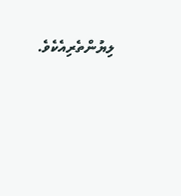ލިޔުންތެރިއެކެވެ.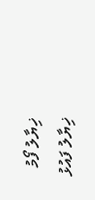ޚިޔާލު ފޯމު
ޚިޔާލު ފައުޅު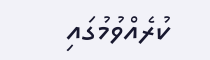ކުރެއްވުމުގައި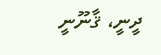ދީނީ، ޤާނޫނީ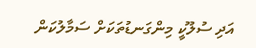އަދި ސުލޫކީ މިންގަނޑުތަކަށް ސަމާލުކަން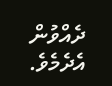ދެއްވުން އެދެމެވެ.